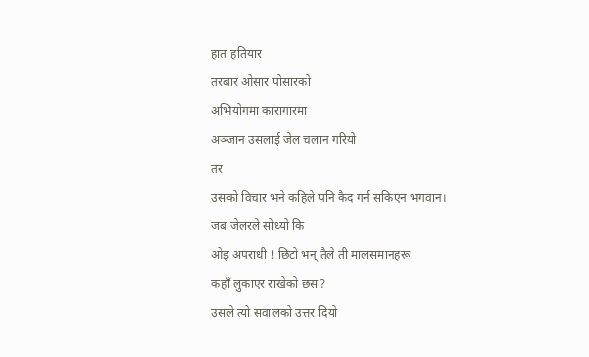हात हतियार
तरबार ओसार पोसारको
अभियोगमा कारागारमा
अञ्जान उसलाई जेल चलान गरियो
तर
उसको विचार भने कहिले पनि कैद गर्न सकिएन भगवान।
जब जेलरले सोध्यो कि
ओइ अपराधी ! छिटो भन् तैले ती मालसमानहरू
कहाँ लुकाएर राखेको छस?
उसले त्यो सवालको उत्तर दियो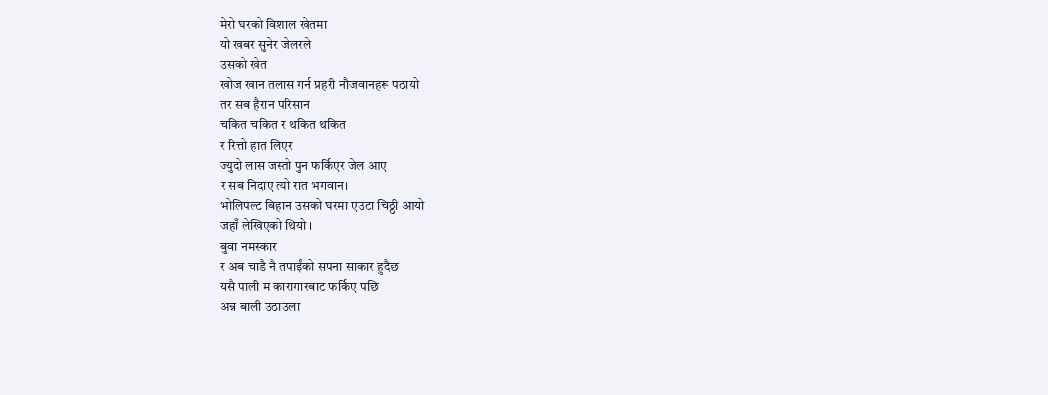मेरो घरको विशाल खेतमा
यो खबर सुनेर जेलरले
उसको खेत
खोज खान तलास गर्न प्रहरी नौजवानहरू पठायो
तर सब हैरान परिसान
चकित चकित र थकित थकित
र रित्तो हात लिएर
ज्युदो लास जस्तो पुन फर्किएर जेल आए
र सब निदाए त्यो रात भगवान।
भोलिपल्ट बिहान उसको घरमा एउटा चिठ्ठी आयो
जहाँ लेखिएको थियो ।
बुवा नमस्कार
र अब चाडै नै तपाईंको सपना साकार हुदैछ
यसै पाली म कारागारबाट फर्किए पछि
अन्न बाली उठाउला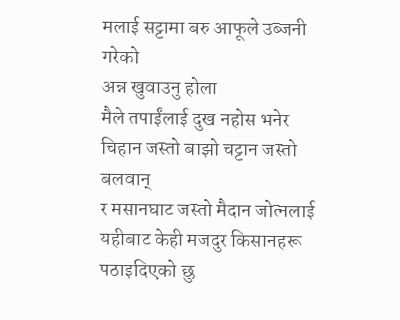मलाई सट्टामा बरु आफूले उब्जनी गरेको
अन्न खुवाउनु होला
मैले तपाईंलाई दुख नहोस भनेर
चिहान जस्तो बाझो चट्टान जस्तो बलवान्
र मसानघाट जस्तो मैदान जोत्नलाई
यहीबाट केही मजदुर किसानहरू पठाइदिएको छु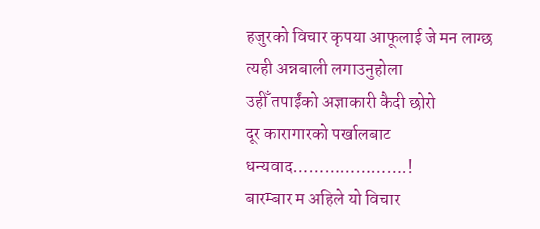हजुरको विचार कृपया आफूलाई जे मन लाग्छ
त्यही अन्नबाली लगाउनुहोला
उहीँ तपाईंको अज्ञाकारी कैदी छोरो
दूर कारागारको पर्खालबाट
धन्यवाद………………….!
बारम्बार म अहिले यो विचार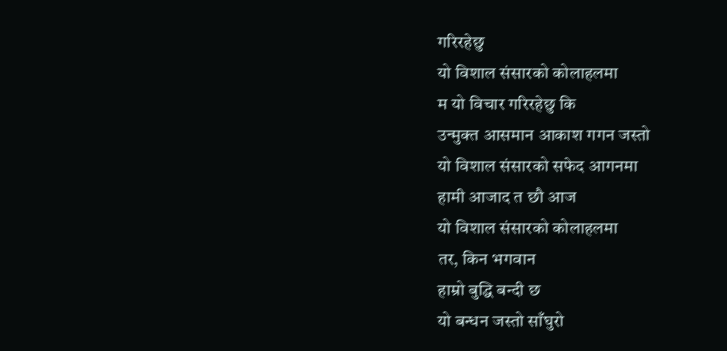गरिरहेछु
यो विशाल संसारको कोलाहलमा
म यो विचार गरिरहेछु कि
उन्मुक्त आसमान आकाश गगन जस्तो
यो विशाल संसारको सफेद आगनमा
हामी आजाद त छौ आज
यो विशाल संसारको कोलाहलमा
तर, किन भगवान
हाम्रो बुद्धि बन्दी छ
यो बन्धन जस्तो साँघुरो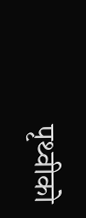पृथ्वीको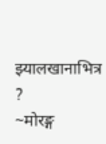झ्यालखानाभित्र ?
~मोरङ्ग